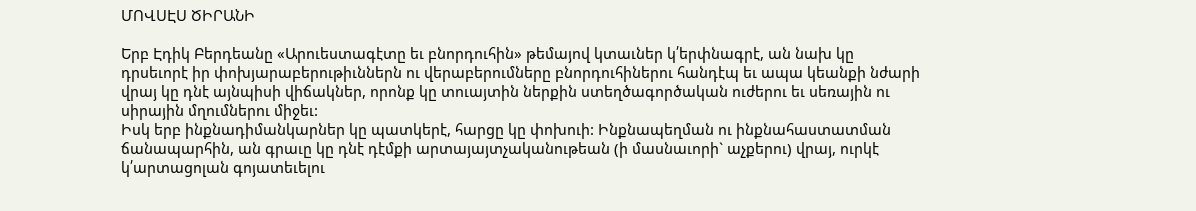ՄՈՎՍԷՍ ԾԻՐԱՆԻ

Երբ Էդիկ Բերդեանը «Արուեստագէտը եւ բնորդուհին» թեմայով կտաւներ կ՛երփնագրէ, ան նախ կը դրսեւորէ իր փոխյարաբերութիւններն ու վերաբերումները բնորդուհիներու հանդէպ եւ ապա կեանքի նժարի վրայ կը դնէ այնպիսի վիճակներ, որոնք կը տուայտին ներքին ստեղծագործական ուժերու եւ սեռային ու սիրային մղումներու միջեւ:
Իսկ երբ ինքնադիմանկարներ կը պատկերէ, հարցը կը փոխուի: Ինքնապեղման ու ինքնահաստատման ճանապարհին, ան գրաւը կը դնէ դէմքի արտայայտչականութեան (ի մասնաւորի` աչքերու) վրայ, ուրկէ կ՛արտացոլան գոյատեւելու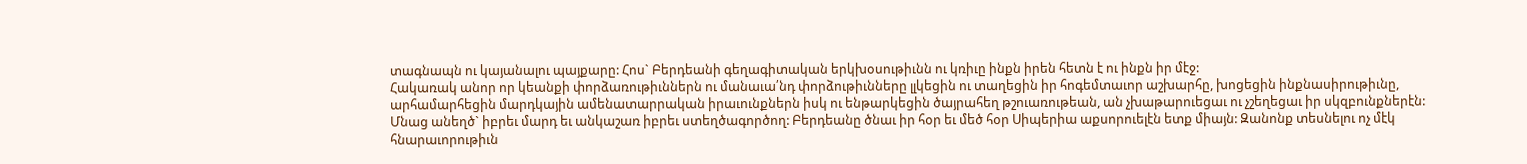տագնապն ու կայանալու պայքարը: Հոս` Բերդեանի գեղագիտական երկխօսութիւնն ու կռիւը ինքն իրեն հետն է ու ինքն իր մէջ:
Հակառակ անոր որ կեանքի փորձառութիւններն ու մանաւա՛նդ փորձութիւնները լլկեցին ու տաղեցին իր հոգեմտաւոր աշխարհը, խոցեցին ինքնասիրութիւնը, արհամարհեցին մարդկային ամենատարրական իրաւունքներն իսկ ու ենթարկեցին ծայրահեղ թշուառութեան, ան չխաթարուեցաւ ու չշեղեցաւ իր սկզբունքներէն: Մնաց անեղծ` իբրեւ մարդ եւ անկաշառ իբրեւ ստեղծագործող: Բերդեանը ծնաւ իր հօր եւ մեծ հօր Սիպերիա աքսորուելէն ետք միայն: Զանոնք տեսնելու ոչ մէկ հնարաւորութիւն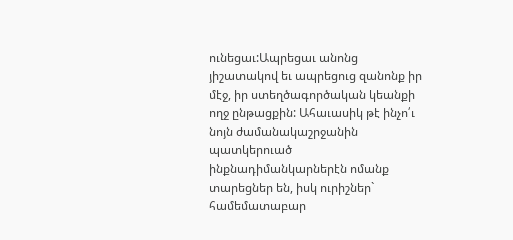ունեցաւ:Ապրեցաւ անոնց յիշատակով եւ ապրեցուց զանոնք իր մէջ, իր ստեղծագործական կեանքի ողջ ընթացքին: Ահաւասիկ թէ ինչո՛ւ նոյն ժամանակաշրջանին պատկերուած ինքնադիմանկարներէն ոմանք տարեցներ են, իսկ ուրիշներ` համեմատաբար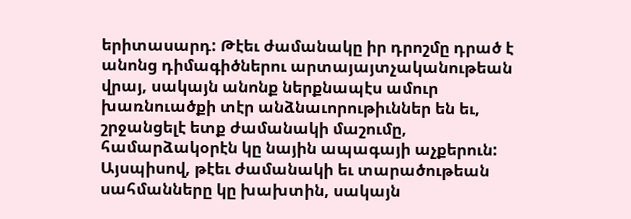երիտասարդ: Թէեւ ժամանակը իր դրոշմը դրած է անոնց դիմագիծներու արտայայտչականութեան վրայ, սակայն անոնք ներքնապէս ամուր խառնուածքի տէր անձնաւորութիւններ են եւ, շրջանցելէ ետք ժամանակի մաշումը, համարձակօրէն կը նային ապագայի աչքերուն: Այսպիսով, թէեւ ժամանակի եւ տարածութեան սահմանները կը խախտին, սակայն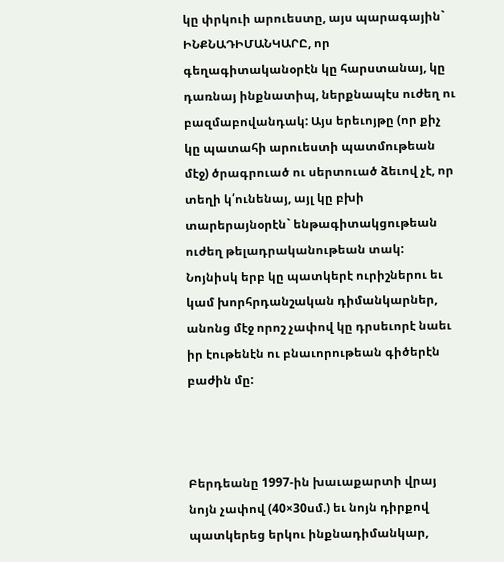կը փրկուի արուեստը, այս պարագային` ԻՆՔՆԱԴԻՄԱՆԿԱՐԸ, որ գեղագիտականօրէն կը հարստանայ, կը դառնայ ինքնատիպ, ներքնապէս ուժեղ ու բազմաբովանդակ: Այս երեւոյթը (որ քիչ կը պատահի արուեստի պատմութեան մէջ) ծրագրուած ու սերտուած ձեւով չէ, որ տեղի կ՛ունենայ, այլ կը բխի տարերայնօրէն` ենթագիտակցութեան ուժեղ թելադրականութեան տակ: Նոյնիսկ երբ կը պատկերէ ուրիշներու եւ կամ խորհրդանշական դիմանկարներ, անոնց մէջ որոշ չափով կը դրսեւորէ նաեւ իր էութենէն ու բնաւորութեան գիծերէն բաժին մը:



Բերդեանը 1997-ին խաւաքարտի վրայ նոյն չափով (40×30սմ.) եւ նոյն դիրքով պատկերեց երկու ինքնադիմանկար,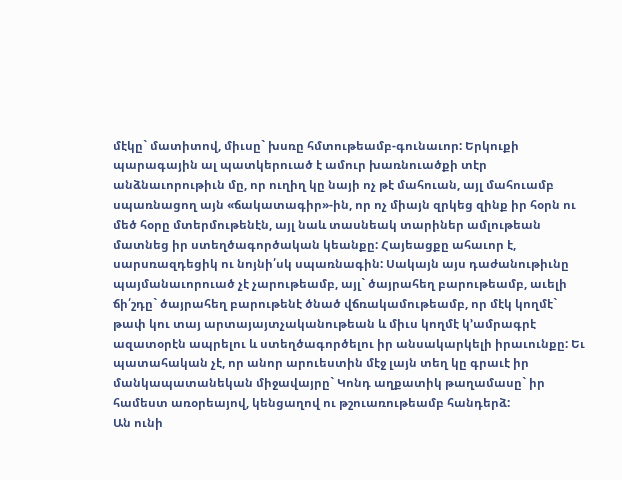մէկը` մատիտով, միւսը` խսռը հմտութեամբ-գունաւոր: Երկուքի պարագային ալ պատկերուած է ամուր խառնուածքի տէր անձնաւորութիւն մը, որ ուղիղ կը նայի ոչ թէ մահուան, այլ մահուամբ սպառնացող այն «ճակատագիր»-ին, որ ոչ միայն զրկեց զինք իր հօրն ու մեծ հօրը մտերմութենէն, այլ նաև տասնեակ տարիներ ամլութեան մատնեց իր ստեղծագործական կեանքը: Հայեացքը ահաւոր է, սարսռազդեցիկ ու նոյնի՛սկ սպառնագին: Սակայն այս դաժանութիւնը պայմանաւորուած չէ չարութեամբ, այլ` ծայրահեղ բարութեամբ, աւելի ճի՛շդը` ծայրահեղ բարութենէ ծնած վճռակամութեամբ, որ մէկ կողմէ` թափ կու տայ արտայայտչականութեան և միւս կողմէ կ’ամրագրէ ազատօրէն ապրելու և ստեղծագործելու իր անսակարկելի իրաւունքը: Եւ պատահական չէ, որ անոր արուեստին մէջ լայն տեղ կը գրաւէ իր մանկապատանեկան միջավայրը` Կոնդ աղքատիկ թաղամասը` իր համեստ առօրեայով, կենցաղով ու թշուառութեամբ հանդերձ:
Ան ունի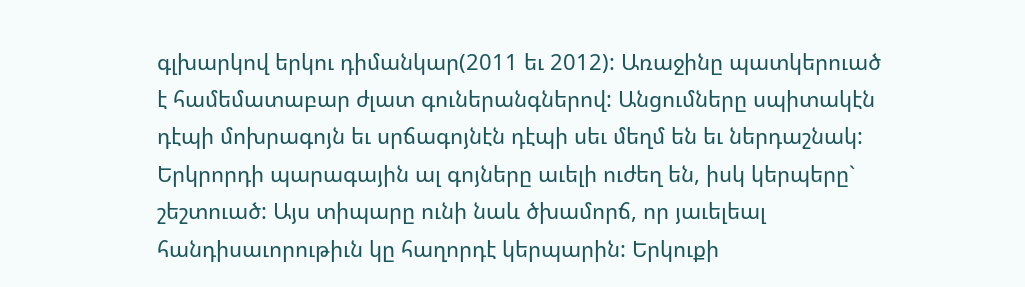գլխարկով երկու դիմանկար(2011 եւ 2012): Առաջինը պատկերուած է համեմատաբար ժլատ գուներանգներով: Անցումները սպիտակէն դէպի մոխրագոյն եւ սրճագոյնէն դէպի սեւ մեղմ են եւ ներդաշնակ: Երկրորդի պարագային ալ գոյները աւելի ուժեղ են, իսկ կերպերը` շեշտուած: Այս տիպարը ունի նաև ծխամորճ, որ յաւելեալ հանդիսաւորութիւն կը հաղորդէ կերպարին: Երկուքի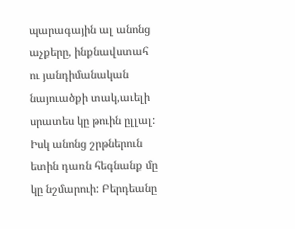պարագային ալ անոնց աչքերը, ինքնավստահ ու յանդիմանական նայուածքի տակ,աւելի սրատես կը թուին ըլլալ: Իսկ անոնց շրթներուն ետին դառն հեգնանք մը կը նշմարուի: Բերդեանը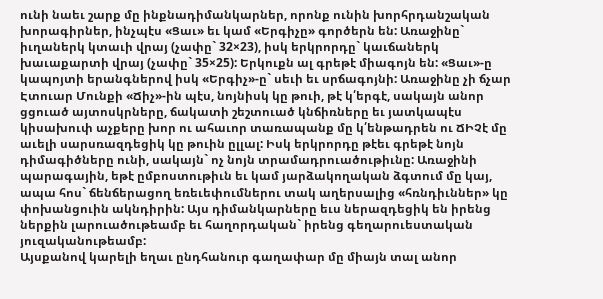ունի նաեւ շարք մը ինքնադիմանկարներ, որոնք ունին խորհրդանշական խորագիրներ, ինչպէս «Ցաւ» եւ կամ «Երգիչը» գործերն են: Առաջինը` իւղաներկ կտաւի վրայ (չափը` 32×23), իսկ երկրորդը` կաւճաներկ խաւաքարտի վրայ (չափը` 35×25): Երկուքն ալ գրեթէ միագոյն են: «Ցաւ»-ը կապոյտի երանգներով իսկ «Երգիչ»-ը` սեւի եւ սրճագոյնի: Առաջինը չի ճչար Էտուար Մունքի «Ճիչ»-ին պէս, նոյնիսկ կը թուի, թէ կ՛երգէ, սակայն անոր ցցուած այտոսկրները, ճակատի շեշտուած կնճիռները եւ յատկապէս կիսախուփ աչքերը խոր ու ահաւոր տառապանք մը կ՛ենթադրեն ու ՃԻՉէ մը աւելի սարսռազդեցիկ կը թուին ըլլալ: Իսկ երկրորդը թէեւ գրեթէ նոյն դիմագիծները ունի, սակայն` ոչ նոյն տրամադրուածութիւնը: Առաջինի պարագային, եթէ ըմբոստութիւն եւ կամ յարձակողական ձգտում մը կայ, ապա հոս` ճենճերացող եռեւեփումներու տակ աղերսալից «հռնդիւններ» կը փոխանցուին ակնդիրին: Այս դիմանկարները եւս ներազդեցիկ են իրենց ներքին լարուածութեամբ եւ հաղորդական` իրենց գեղարուեստական յուզականութեամբ:
Այսքանով կարելի եղաւ ընդհանուր գաղափար մը միայն տալ անոր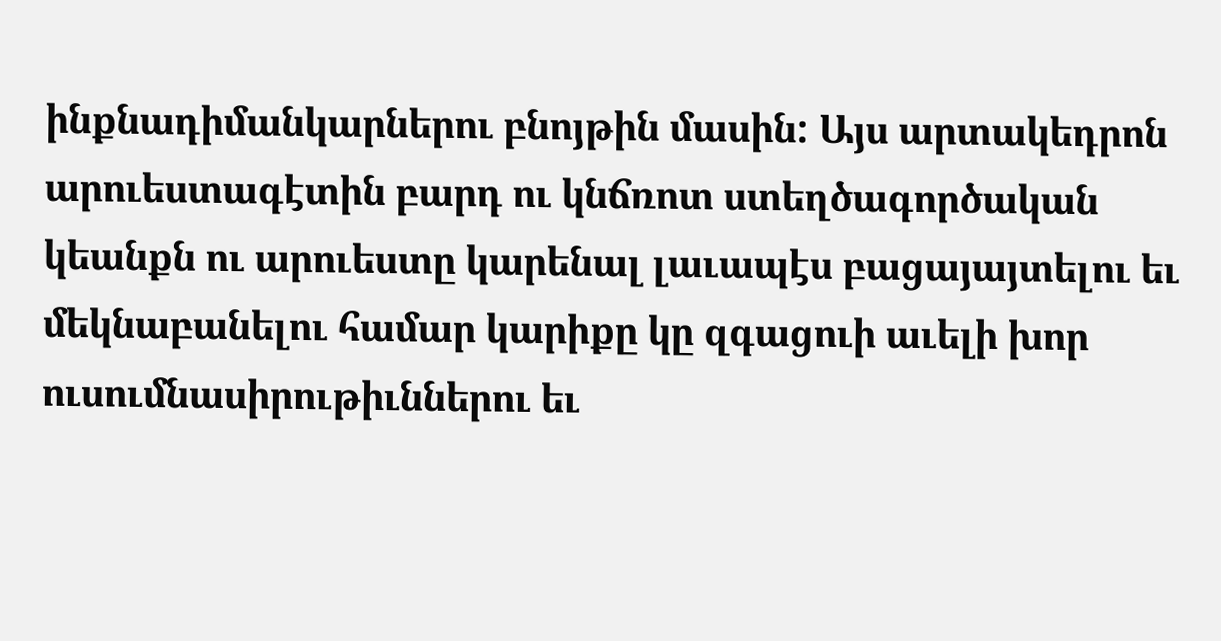ինքնադիմանկարներու բնոյթին մասին: Այս արտակեդրոն արուեստագէտին բարդ ու կնճռոտ ստեղծագործական կեանքն ու արուեստը կարենալ լաւապէս բացայայտելու եւ մեկնաբանելու համար կարիքը կը զգացուի աւելի խոր ուսումնասիրութիւններու եւ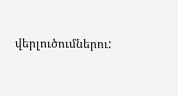վերլուծումներու: